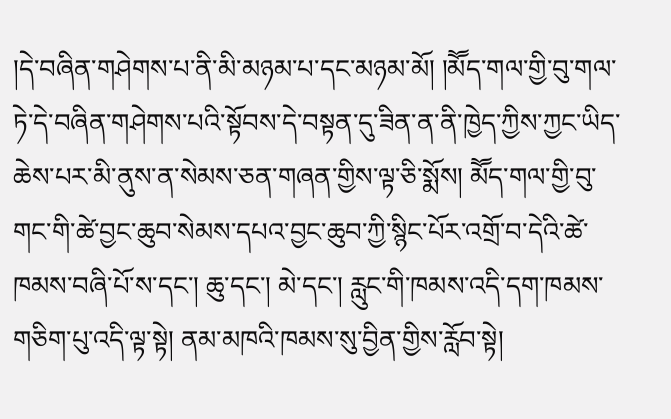།དེ་བཞིན་གཤེགས་པ་ནི་མི་མཉམ་པ་དང་མཉམ་མོ། །མཽད་གལ་གྱི་བུ་གལ་ཏེ་དེ་བཞིན་གཤེགས་པའི་སྟོབས་དེ་བསྟན་དུ་ཟིན་ན་ནི་ཁྱེད་ཀྱིས་ཀྱང་ཡིད་ཆེས་པར་མི་ནུས་ན་སེམས་ཅན་གཞན་གྱིས་ལྟ་ཅི་སྨོས། མཽད་གལ་གྱི་བུ་གང་གི་ཚེ་བྱང་ཆུབ་སེམས་དཔའ་བྱང་ཆུབ་ཀྱི་སྙིང་པོར་འགྲོ་བ་དེའི་ཚེ་ཁམས་བཞི་པོ་ས་དང་། ཆུ་དང་། མེ་དང་། རླུང་གི་ཁམས་འདི་དག་ཁམས་གཅིག་པུ་འདི་ལྟ་སྟེ། ནམ་མཁའི་ཁམས་སུ་བྱིན་གྱིས་རློབ་སྟེ།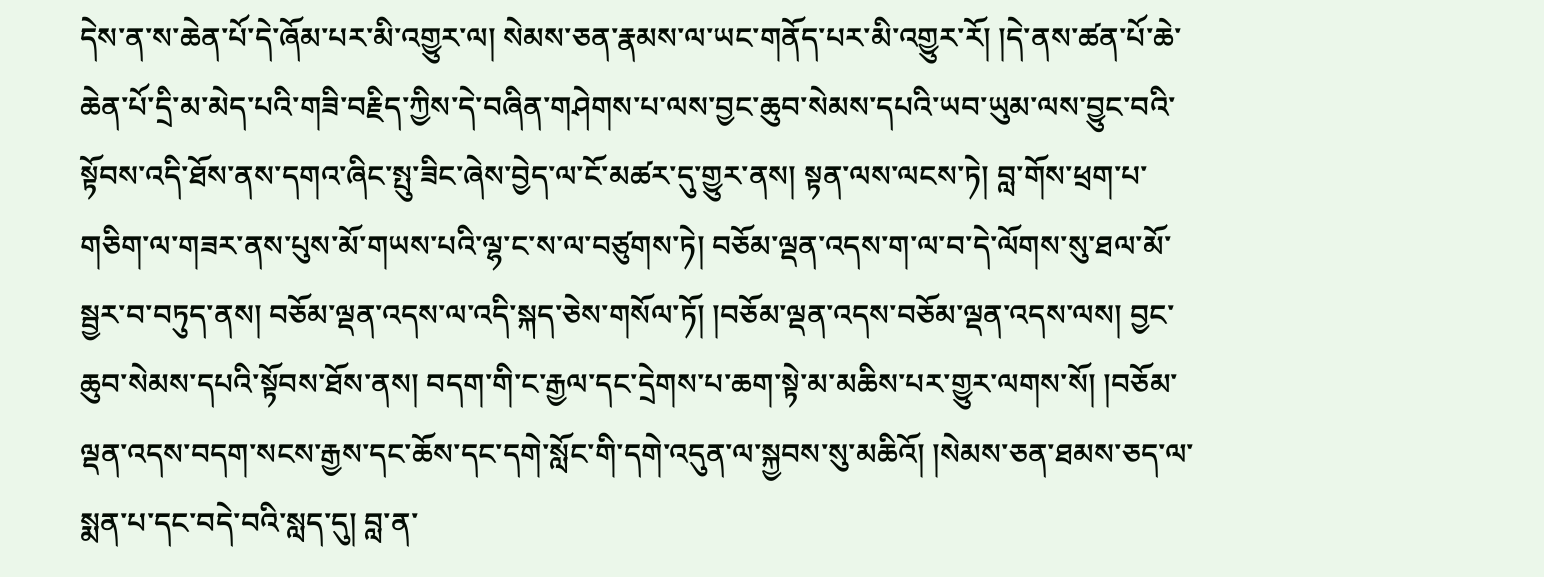དེས་ན་ས་ཆེན་པོ་དེ་ཞོམ་པར་མི་འགྱུར་ལ། སེམས་ཅན་རྣམས་ལ་ཡང་གནོད་པར་མི་འགྱུར་རོ། །དེ་ནས་ཚན་པོ་ཆེ་ཆེན་པོ་དྲི་མ་མེད་པའི་གཟི་བརྗིད་ཀྱིས་དེ་བཞིན་གཤེགས་པ་ལས་བྱང་ཆུབ་སེམས་དཔའི་ཡབ་ཡུམ་ལས་བྱུང་བའི་སྟོབས་འདི་ཐོས་ནས་དགའ་ཞིང་སྤུ་ཟིང་ཞེས་བྱེད་ལ་ངོ་མཚར་དུ་གྱུར་ནས། སྟན་ལས་ལངས་ཏེ། བླ་གོས་ཕྲག་པ་གཅིག་ལ་གཟར་ནས་པུས་མོ་གཡས་པའི་ལྷ་ང་ས་ལ་བཙུགས་ཏེ། བཅོམ་ལྡན་འདས་ག་ལ་བ་དེ་ལོགས་སུ་ཐལ་མོ་སྦྱར་བ་བཏུད་ནས། བཅོམ་ལྡན་འདས་ལ་འདི་སྐད་ཅེས་གསོལ་ཏོ། །བཅོམ་ལྡན་འདས་བཅོམ་ལྡན་འདས་ལས། བྱང་ཆུབ་སེམས་དཔའི་སྟོབས་ཐོས་ནས། བདག་གི་ང་རྒྱལ་དང་དྲེགས་པ་ཆག་སྟེ་མ་མཆིས་པར་གྱུར་ལགས་སོ། །བཅོམ་ལྡན་འདས་བདག་སངས་རྒྱས་དང་ཆོས་དང་དགེ་སློང་གི་དགེ་འདུན་ལ་སྐྱབས་སུ་མཆིའོ། །སེམས་ཅན་ཐམས་ཅད་ལ་སྨན་པ་དང་བདེ་བའི་སླད་དུ། བླ་ན་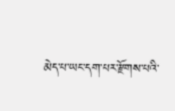མེད་པ་ཡང་དག་པར་རྫོགས་པའི་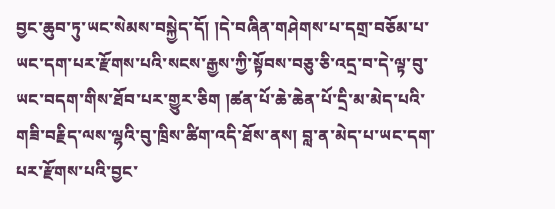བྱང་ཆུབ་ཏུ་ཡང་སེམས་བསྐྱེད་དོ། །དེ་བཞིན་གཤེགས་པ་དགྲ་བཅོམ་པ་ཡང་དག་པར་རྫོགས་པའི་སངས་རྒྱས་ཀྱི་སྟོབས་བཅུ་ཅི་འདྲ་བ་དེ་ལྟ་བུ་ཡང་བདག་གིས་ཐོབ་པར་གྱུར་ཅིག །ཚན་པོ་ཆེ་ཆེན་པོ་དྲི་མ་མེད་པའི་གཟི་བརྗིད་ལས་ལྷའི་བུ་ཁྲིས་ཚིག་འདི་ཐོས་ནས། བླ་ན་མེད་པ་ཡང་དག་པར་རྫོགས་པའི་བྱང་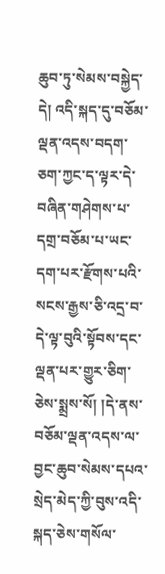ཆུབ་ཏུ་སེམས་བསྐྱེད་དེ། འདི་སྐད་དུ་བཅོམ་ལྡན་འདས་བདག་ཅག་ཀྱང་ད་ལྟར་དེ་བཞིན་གཤེགས་པ་དགྲ་བཅོམ་པ་ཡང་དག་པར་རྫོགས་པའི་སངས་རྒྱས་ཅི་འདྲ་བ་དེ་ལྟ་བུའི་སྟོབས་དང་ལྡན་པར་གྱུར་ཅིག་ཅེས་སྨྲས་སོ། །དེ་ནས་བཅོམ་ལྡན་འདས་ལ་བྱང་ཆུབ་སེམས་དཔའ་སྲེད་མེད་ཀྱི་བུས་འདི་སྐད་ཅེས་གསོལ་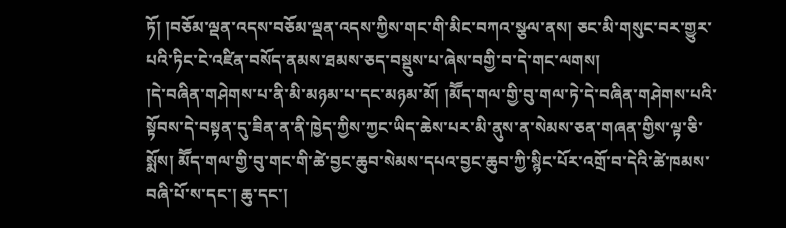ཏོ། །བཅོམ་ལྡན་འདས་བཅོམ་ལྡན་འདས་ཀྱིས་གང་གི་མིང་བཀའ་སྩལ་ནས། ཅང་མི་གསུང་བར་གྱུར་པའི་ཏིང་ངེ་འཛིན་བསོད་ནམས་ཐམས་ཅད་བསྡུས་པ་ཞེས་བགྱི་བ་དེ་གང་ལགས།
།དེ་བཞིན་གཤེགས་པ་ནི་མི་མཉམ་པ་དང་མཉམ་མོ། །མཽད་གལ་གྱི་བུ་གལ་ཏེ་དེ་བཞིན་གཤེགས་པའི་སྟོབས་དེ་བསྟན་དུ་ཟིན་ན་ནི་ཁྱེད་ཀྱིས་ཀྱང་ཡིད་ཆེས་པར་མི་ནུས་ན་སེམས་ཅན་གཞན་གྱིས་ལྟ་ཅི་སྨོས། མཽད་གལ་གྱི་བུ་གང་གི་ཚེ་བྱང་ཆུབ་སེམས་དཔའ་བྱང་ཆུབ་ཀྱི་སྙིང་པོར་འགྲོ་བ་དེའི་ཚེ་ཁམས་བཞི་པོ་ས་དང་། ཆུ་དང་།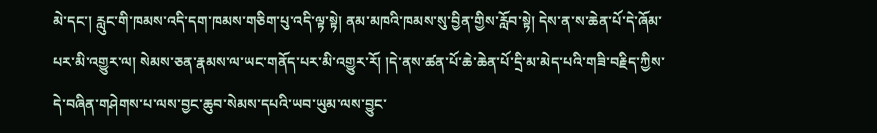མེ་དང་། རླུང་གི་ཁམས་འདི་དག་ཁམས་གཅིག་པུ་འདི་ལྟ་སྟེ། ནམ་མཁའི་ཁམས་སུ་བྱིན་གྱིས་རློབ་སྟེ། དེས་ན་ས་ཆེན་པོ་དེ་ཞོམ་པར་མི་འགྱུར་ལ། སེམས་ཅན་རྣམས་ལ་ཡང་གནོད་པར་མི་འགྱུར་རོ། །དེ་ནས་ཚན་པོ་ཆེ་ཆེན་པོ་དྲི་མ་མེད་པའི་གཟི་བརྗིད་ཀྱིས་དེ་བཞིན་གཤེགས་པ་ལས་བྱང་ཆུབ་སེམས་དཔའི་ཡབ་ཡུམ་ལས་བྱུང་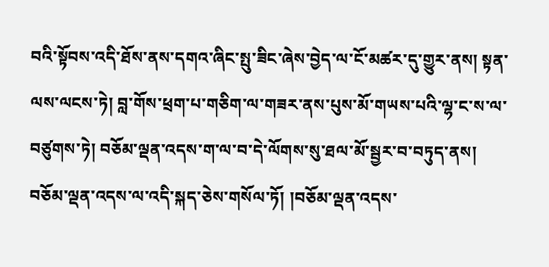བའི་སྟོབས་འདི་ཐོས་ནས་དགའ་ཞིང་སྤུ་ཟིང་ཞེས་བྱེད་ལ་ངོ་མཚར་དུ་གྱུར་ནས། སྟན་ལས་ལངས་ཏེ། བླ་གོས་ཕྲག་པ་གཅིག་ལ་གཟར་ནས་པུས་མོ་གཡས་པའི་ལྷ་ང་ས་ལ་བཙུགས་ཏེ། བཅོམ་ལྡན་འདས་ག་ལ་བ་དེ་ལོགས་སུ་ཐལ་མོ་སྦྱར་བ་བཏུད་ནས། བཅོམ་ལྡན་འདས་ལ་འདི་སྐད་ཅེས་གསོལ་ཏོ། །བཅོམ་ལྡན་འདས་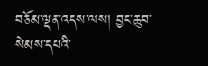བཅོམ་ལྡན་འདས་ལས། བྱང་ཆུབ་སེམས་དཔའི་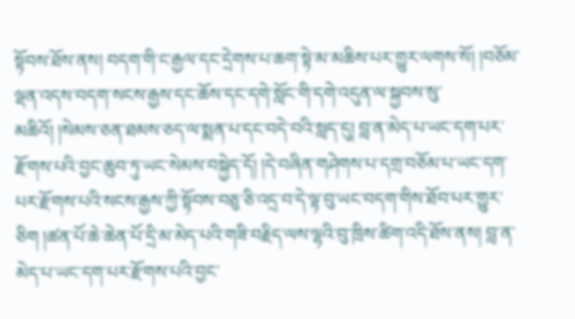སྟོབས་ཐོས་ནས། བདག་གི་ང་རྒྱལ་དང་དྲེགས་པ་ཆག་སྟེ་མ་མཆིས་པར་གྱུར་ལགས་སོ། །བཅོམ་ལྡན་འདས་བདག་སངས་རྒྱས་དང་ཆོས་དང་དགེ་སློང་གི་དགེ་འདུན་ལ་སྐྱབས་སུ་མཆིའོ། །སེམས་ཅན་ཐམས་ཅད་ལ་སྨན་པ་དང་བདེ་བའི་སླད་དུ། བླ་ན་མེད་པ་ཡང་དག་པར་རྫོགས་པའི་བྱང་ཆུབ་ཏུ་ཡང་སེམས་བསྐྱེད་དོ། །དེ་བཞིན་གཤེགས་པ་དགྲ་བཅོམ་པ་ཡང་དག་པར་རྫོགས་པའི་སངས་རྒྱས་ཀྱི་སྟོབས་བཅུ་ཅི་འདྲ་བ་དེ་ལྟ་བུ་ཡང་བདག་གིས་ཐོབ་པར་གྱུར་ཅིག །ཚན་པོ་ཆེ་ཆེན་པོ་དྲི་མ་མེད་པའི་གཟི་བརྗིད་ལས་ལྷའི་བུ་ཁྲིས་ཚིག་འདི་ཐོས་ནས། བླ་ན་མེད་པ་ཡང་དག་པར་རྫོགས་པའི་བྱང་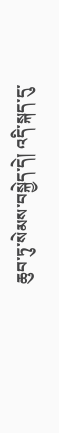ཆུབ་ཏུ་སེམས་བསྐྱེད་དེ། འདི་སྐད་དུ་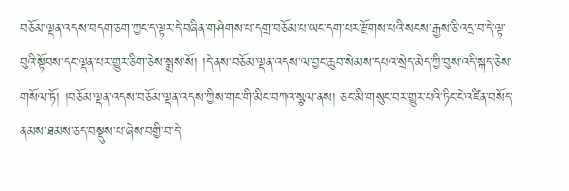བཅོམ་ལྡན་འདས་བདག་ཅག་ཀྱང་ད་ལྟར་དེ་བཞིན་གཤེགས་པ་དགྲ་བཅོམ་པ་ཡང་དག་པར་རྫོགས་པའི་སངས་རྒྱས་ཅི་འདྲ་བ་དེ་ལྟ་བུའི་སྟོབས་དང་ལྡན་པར་གྱུར་ཅིག་ཅེས་སྨྲས་སོ། །དེ་ནས་བཅོམ་ལྡན་འདས་ལ་བྱང་ཆུབ་སེམས་དཔའ་སྲེད་མེད་ཀྱི་བུས་འདི་སྐད་ཅེས་གསོལ་ཏོ། །བཅོམ་ལྡན་འདས་བཅོམ་ལྡན་འདས་ཀྱིས་གང་གི་མིང་བཀའ་སྩལ་ནས། ཅང་མི་གསུང་བར་གྱུར་པའི་ཏིང་ངེ་འཛིན་བསོད་ནམས་ཐམས་ཅད་བསྡུས་པ་ཞེས་བགྱི་བ་དེ་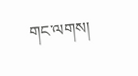གང་ལགས།